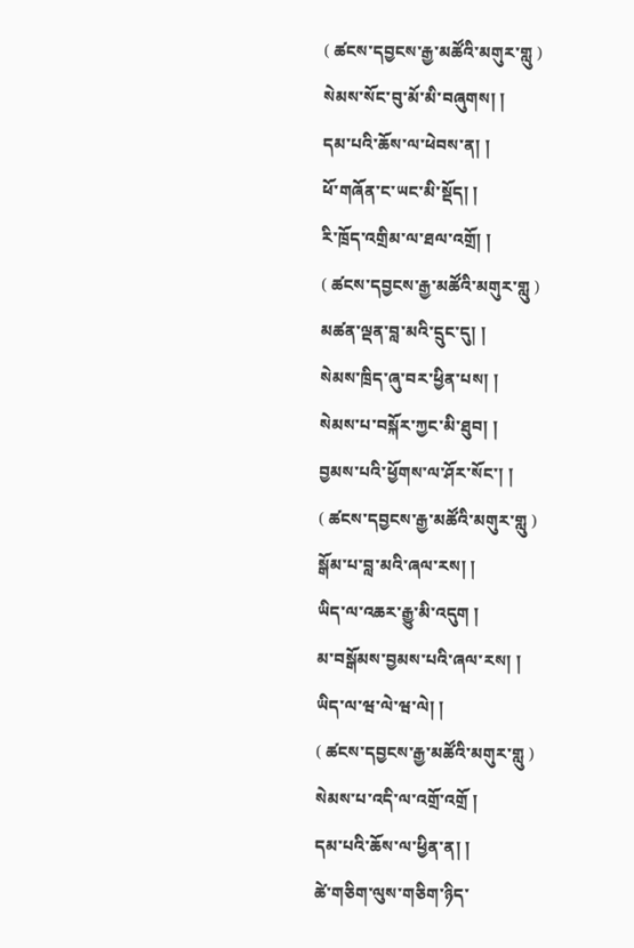( ཚངས་དབྱངས་རྒྱ་མཚོའི་མགུར་གླུ )
སེམས་སོང་བུ་མོ་མི་བཞུགས། །
དམ་པའི་ཆོས་ལ་ཕེབས་ན། །
ཕོ་གཞོན་ང་ཡང་མི་སྡོད། །
རི་ཁྲོད་འགྲིམ་ལ་ཐལ་འགྲོ། །
( ཚངས་དབྱངས་རྒྱ་མཚོའི་མགུར་གླུ )
མཚན་ལྡན་བླ་མའི་དྲུང་དུ། །
སེམས་ཁྲིད་ཞུ་བར་ཕྱིན་པས། །
སེམས་པ་བསྐོར་ཀྱང་མི་ཐུབ། །
བྱམས་པའི་ཕྱོགས་ལ་ཤོར་སོང་། །
( ཚངས་དབྱངས་རྒྱ་མཚོའི་མགུར་གླུ )
སྒོམ་པ་བླ་མའི་ཞལ་རས། །
ཡིད་ལ་འཆར་རྒྱུ་མི་འདུག །
མ་བསྒོམས་བྱམས་པའི་ཞལ་རས། །
ཡིད་ལ་ཝ་ལེ་ཝ་ལེ། །
( ཚངས་དབྱངས་རྒྱ་མཚོའི་མགུར་གླུ )
སེམས་པ་འདི་ལ་འགྲོ་འགྲོ །
དམ་པའི་ཆོས་ལ་ཕྱིན་ན། །
ཚེ་གཅིག་ལུས་གཅིག་ཉིད་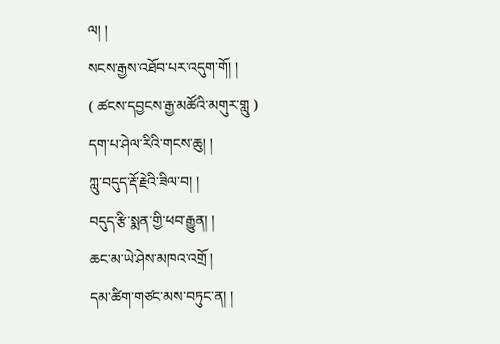ལ། །
སངས་རྒྱས་འཐོབ་པར་འདུག་གོ། །
( ཚངས་དབྱངས་རྒྱ་མཚོའི་མགུར་གླུ )
དག་པ་ཤེལ་རིའི་གངས་ཆུ། །
ཀླུ་བདུད་རྡོ་རྗེའི་ཟིལ་བ། །
བདུད་རྩི་སྨན་གྱི་ཕབ་རྒྱུན། །
ཆང་མ་ཡེ་ཤེས་མཁའ་འགྲོ །
དམ་ཚིག་གཙང་མས་བཏུང་ན། །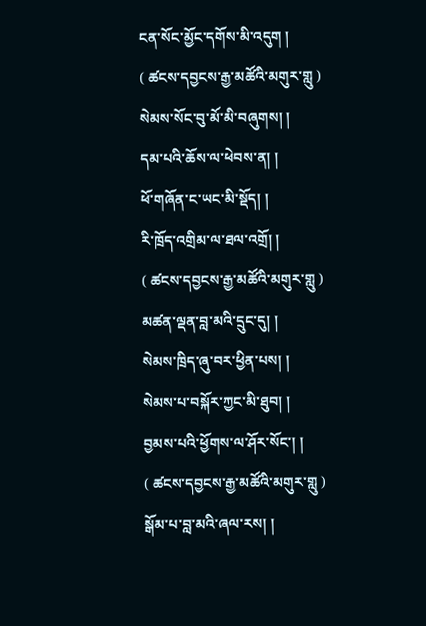ངན་སོང་མྱོང་དགོས་མི་འདུག །
( ཚངས་དབྱངས་རྒྱ་མཚོའི་མགུར་གླུ )
སེམས་སོང་བུ་མོ་མི་བཞུགས། །
དམ་པའི་ཆོས་ལ་ཕེབས་ན། །
ཕོ་གཞོན་ང་ཡང་མི་སྡོད། །
རི་ཁྲོད་འགྲིམ་ལ་ཐལ་འགྲོ། །
( ཚངས་དབྱངས་རྒྱ་མཚོའི་མགུར་གླུ )
མཚན་ལྡན་བླ་མའི་དྲུང་དུ། །
སེམས་ཁྲིད་ཞུ་བར་ཕྱིན་པས། །
སེམས་པ་བསྐོར་ཀྱང་མི་ཐུབ། །
བྱམས་པའི་ཕྱོགས་ལ་ཤོར་སོང་། །
( ཚངས་དབྱངས་རྒྱ་མཚོའི་མགུར་གླུ )
སྒོམ་པ་བླ་མའི་ཞལ་རས། །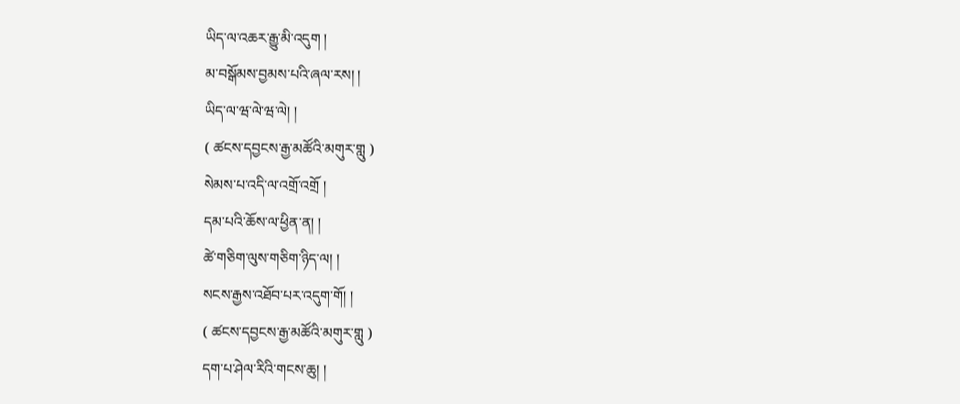ཡིད་ལ་འཆར་རྒྱུ་མི་འདུག །
མ་བསྒོམས་བྱམས་པའི་ཞལ་རས། །
ཡིད་ལ་ཝ་ལེ་ཝ་ལེ། །
( ཚངས་དབྱངས་རྒྱ་མཚོའི་མགུར་གླུ )
སེམས་པ་འདི་ལ་འགྲོ་འགྲོ །
དམ་པའི་ཆོས་ལ་ཕྱིན་ན། །
ཚེ་གཅིག་ལུས་གཅིག་ཉིད་ལ། །
སངས་རྒྱས་འཐོབ་པར་འདུག་གོ། །
( ཚངས་དབྱངས་རྒྱ་མཚོའི་མགུར་གླུ )
དག་པ་ཤེལ་རིའི་གངས་ཆུ། །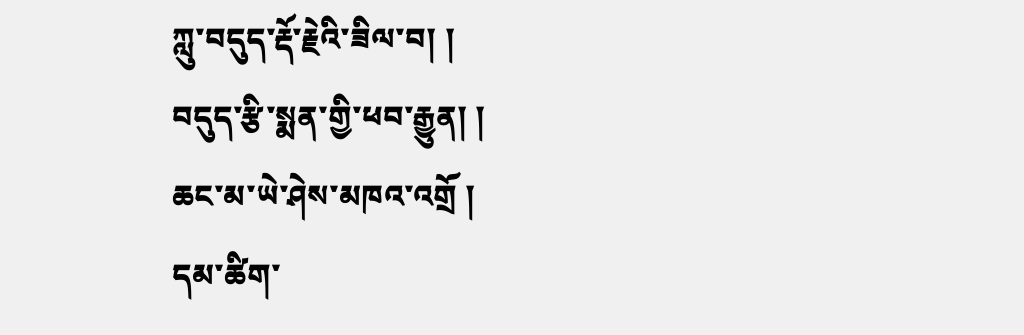ཀླུ་བདུད་རྡོ་རྗེའི་ཟིལ་བ། །
བདུད་རྩི་སྨན་གྱི་ཕབ་རྒྱུན། །
ཆང་མ་ཡེ་ཤེས་མཁའ་འགྲོ །
དམ་ཚིག་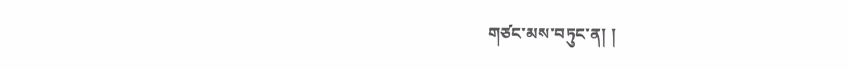གཙང་མས་བཏུང་ན། །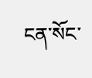ངན་སོང་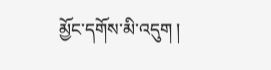མྱོང་དགོས་མི་འདུག །